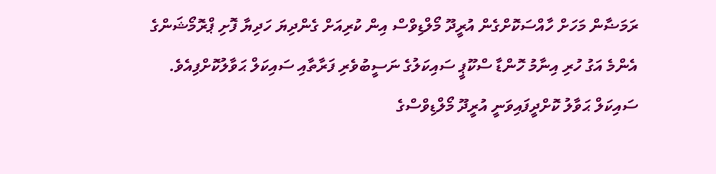ރަމަޟާން މަހަށް ހާއްސަކޮށްގެން އުރީދޫ މޯލްޑިވްސް އިން ކުރިއަށް ގެންދިޔަ ހަދިޔާ ފޮށި ޕްރޮމޯޝަންގެ އެންމެ އަގު ހުރި އިނާމު ހޮންޑާ ސްކޫޕީ ސައިކަލުގެ ނަސީބުވެރި ފަރާތާއި ސައިކަލް ޙަވާލުކޮށްފިއެވެ.
ސައިކަލް ޙަވާލު ކޮށްދީފައިވަނީ އުރީދޫ މޯލްޑިވްސްގެ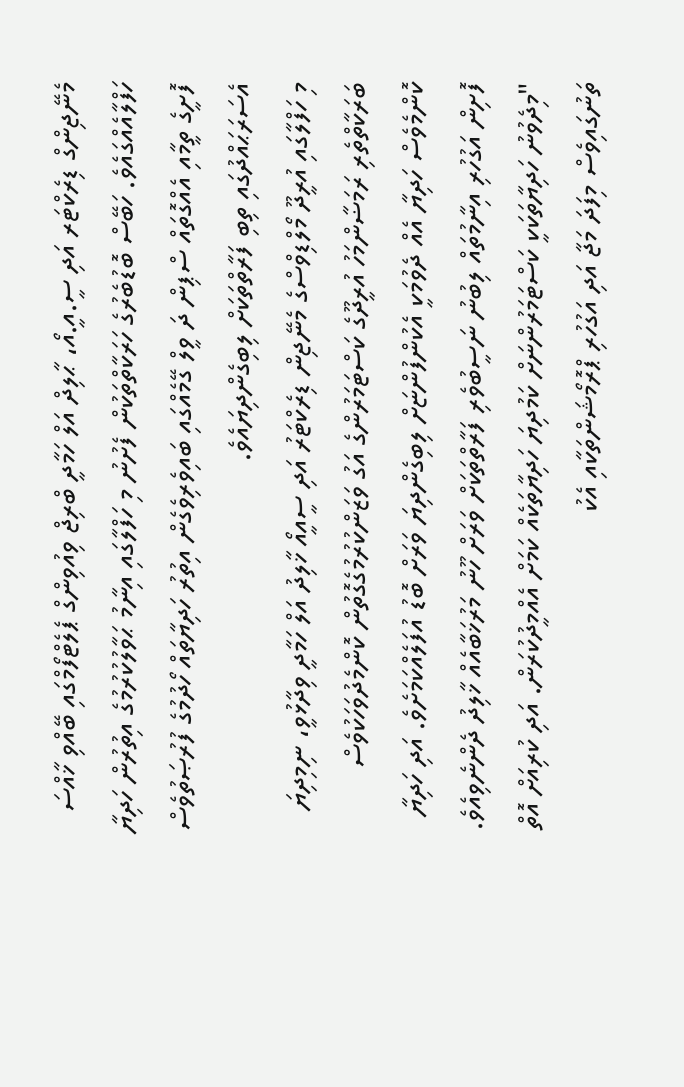މެނޭޖިންގް ޑިރެކްޓަރ އަދި ސީ.އީ.އޯ، ޙާލިދް އަލް ހަމާދީ ބްރިޖް ވިއުވިންގް ޕެލެޓްފޯމްގައި ބޭއްވި ޚާއްސަ ހަފްލާއެއްގައެވެ. ހަބޭސް ބޮޑުބެރުގެ ހަރަކާތްތަކުން ފެށުނު މި ހަފްލާގައި އިނާމު ޙަވާލުކުރުމުގެ އިތުރުން ހަދިޔާ ފޮށީގެ ތީމާއި އެއްގޮތައް ސްޕިން ދަ ވީލް ގޭމެއްގައި ބައިވެރިވެގެން އިތުރު ހަދިޔާތައް ހޯދުމުގެ ފުރުޞަތުވެސް އެސަރަޙައްދުގައި ތިބި ފަރާތްތަކަށް ލިބިގެންދިޔައެވެ.
މި ހަފްލާގައި އުރީދޫ މޯލްޑިވްސްގެ މެނޭޖިން ޑިރެކްޓަރު އަދި ސީއީއޯ ޚާލިދު އަލް ހަމާދީ ވިދާޅުވީ، ނިމިދިޔަ ބަރަކާތްތެރި ރަމަޟާންމަހު އުރީދޫގެ ކަސްޓަމަރުންގެ އަގު ވަޒަންކުރުމުގެގޮތުން ކޮންމެދުވަހަކުވެސް ކޮންމެވެސް ހަދިޔާ އެއް ދެވުމަކީ އެކުންފުންޏަށް ލިބިގެންދިޔަ ވަރަށް ބޮޑު އުފަލެއްކަމަށެވެ. އަދި ހަދިޔާ ފޮށިން އަގުހުރި އިނާމުތައް ލިބުނު ނަސީބުވެރި ފަރާތްތަކަށް ވަރަށް ހޫނު މަރުޚަބާއެއް ޚާލިދު ދެންނެވިއެވެ.
"މިދެވުނު ހަދިޔާތަކަކީ ކަސްޓަމަރުންނަށް ކަމުދިޔަ ހަދިޔާތަކެއް ކަމަށް އެއްމީދުކުރަން. އަދި ކުރިއަށް އޮތް ތަނުގައިވެސް މިފަދަ މަޖާ އަދި އަގުހުރި ޕްރޮމޯޝަންތަކާއި އެކު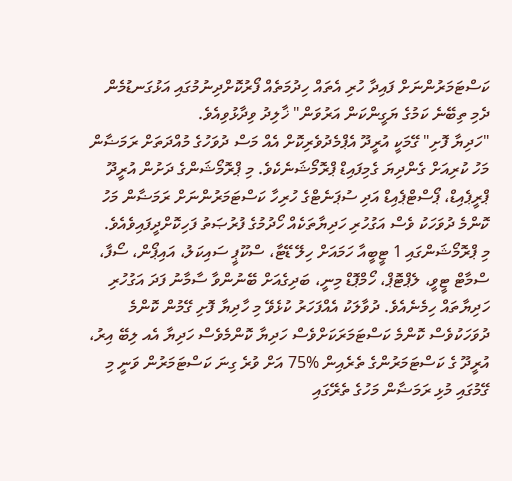ކަސްޓަމަރުންނަށް ފައިދާ ހުރި އެތައް ހިދުމަތެއް ފޯރުކޮށްދިނުމުގައި އަޅުގަނޑުމެން ދެމި ތިބޭނެ ކަމުގެ ޔަގީންކަން އަރުވަން" ޚާލިދު ވިދާޅުވިއެވެ.
"ހަދިޔާ ފޮށި" ގޭމަކީ އުރީދޫ އެޕްމެދުވެރިކޮށް އެއް މަސް ދުވަހުގެ މުއްދަތަށް ރަމަޟާން މަހު ކުރިއަށް ގެންދިޔަ ގެމިފައިޑް ޕްރޮމޯޝަނެކެވެ. މި ޕްރޮމޯޝަންގެ ދަށުން އުރީދޫ ޕްރީޕެއިޑް، ޕޯސްޓްޕެއިޑް އަދި ސުޕަނެޓްގެ ހުރިހާ ކަސްޓަމަރުންނަށް ރަމަޟާން މަހު ކޮންމެ ދުވަހަކު ވެސް އަގުހުރި ހަދިޔާތަކެއް ހޯދުމުގެ ފުރުޞަތު ފަހިކޮށްދީފައިވެއެވެ.
މި ޕްރޮމޯޝަންގައި 1 ޓީބީއާ ހަމައަށް ހިލޭ ޑޭޓާ، ސްކޫޕީ ސައިކަލު، އައިޕޯން، ސޯފާ، ސްމާޓް ޓީވީ، ލެޕްޓޮޕް، ހޯމްޕޮޑް މިނީ، ބަދިގެއަށް ބޭނުންވާ ސާމާނު ފަދަ އަގުހުރި ހަދިޔާތައް ހިމެނެއެވެ. ދުވާލަކު އެއްފަހަރު ކުޅެވޭ މި ހާދިޔާ ފޮށި ގޭމުން ކޮންމެ ދުވަހަކުވެސް ކޮންމެ ކަސްޓަމަރަކަށްވެސް ހަދިޔާ ކޮންމެވެސް ހަދިޔާ އެއ ލިބޭ އިރު، އުރީދޫ ގެ ކަސްޓަމަރުންގެ ތެރެއިން %75 އަށް ވުރެ ގިނަ ކަސްޓަމަރުން ވަނީ މި ގޭމުގައި މުޅި ރަމަޟާން މަހުގެ ތެރޭގައި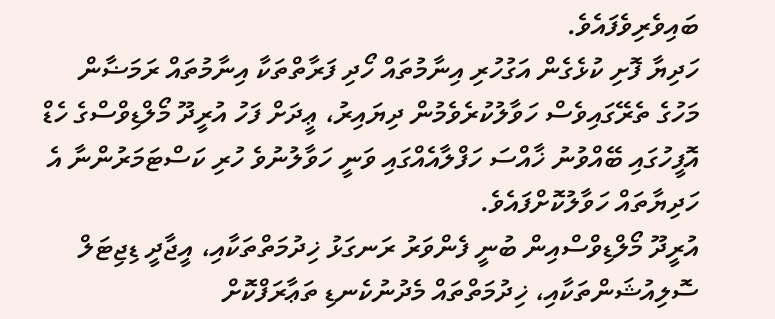ބައިވެރިވެފައެވެ.
ހަދިޔާ ފޮށި ކުޅެގެން އަގުހުރި އިނާމުތައް ހޯދި ފަރާތްތަކާ އިނާމުތައް ރަމަޟާން މަހުގެ ތެރޭގައިވެސް ހަވާލުކުރެވެމުން ދިޔައިރު، ޢީދަށް ފަހު އުރީދޫ މޯލްޑިވްސްގެ ހެޑް އޮފީހުގައި ބޭއްވުނު ޚާއްސަ ހަފްލާއެއްގައި ވަނީ ހަވާލުނުވެ ހުރި ކަސްޓަމަރުންނާ އެ ހަދިޔާތައް ހަވާލުކޮށްފައެވެ.
އުރީދޫ މޯލްޑިވްސްއިން ބުނީ ފެންވަރު ރަނގަޅު ޚިދުމަތްތަކާއި، އީޖާދީ ޑިޖިޓަލް ސޮލިއުޝަންތަކާއި، ޚިދުމަތްތައް މެދުނުކެނޑި ތަޢާރަފްކޮށް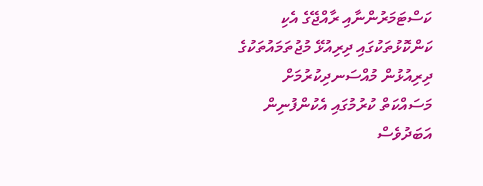ކަސްޓަމަރުންނާއި ރާއްޖޭގެ އެކި ކަންކޮޅުތަކުގައި ދިރިއުޅޭ މުޖުތަމައުތަކުގެ ދިރިއުޅުން މުއްސަނދިކުރުމަށް މަސައްކަތް ކުރުމުގައި އެކުންފުނިން އަބަދުވެސް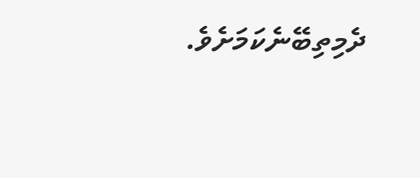ދެމިތިބޭނެކަމަށެވެ.